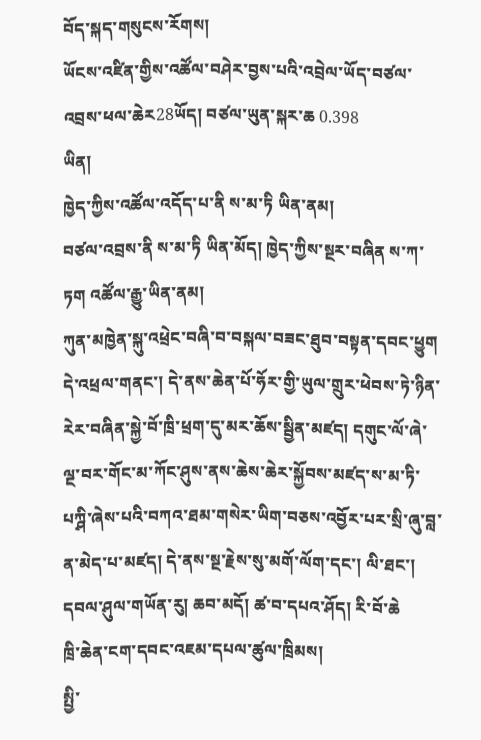བོད་སྐད་གསུངས་རོགས།
ཡོངས་འཛིན་གྱིས་འཚོལ་བཤེར་བྱས་པའི་འབྲེལ་ཡོད་བཙལ་འབྲས་ཕལ་ཆེར28ཡོད། བཙལ་ཡུན་སྐར་ཆ 0.398
ཡིན།
ཁྱེད་ཀྱིས་འཚོལ་འདོད་པ་ནི ས་མ་ཏི ཡིན་ནམ།
བཙལ་འབྲས་ནི ས་མ་ཏི ཡིན་མོད། ཁྱེད་ཀྱིས་སྔར་བཞིན ས་ཀ་ཏག འཚོལ་རྒྱུ་ཡིན་ནམ།
ཀུན་མཁྱེན་སྐུ་འཕྲེང་བཞི་བ་བསྐལ་བཟང་ཐུབ་བསྟན་དབང་ཕྱུག
དེ་འཕྲལ་གནང་། དེ་ནས་ཆེན་པོ་ཧོར་གྱི་ཡུལ་གྲུར་ཕེབས་ཏེ་ཉིན་རེར་བཞིན་སྐྱེ་བོ་ཁྲི་ཕྲག་དུ་མར་ཆོས་སྦྱིན་མཛད། དགུང་ལོ་ཞེ་ལྔ་བར་གོང་མ་ཀོང་ཤུས་ནས་ཆེས་ཆེར་སྐྱོབས་མཛད་ས་མ་ཏི་པཀྴི་ཞེས་པའི་བཀའ་ཐམ་གསེར་ཡིག་བཅས་འབྱོར་པར་སྲི་ཞུ་བླ་ན་མེད་པ་མཛད། དེ་ནས་སྔ་རྗེས་སུ་མགོ་ལོག་དང་། ལི་ཐང་། དབལ་ཤུལ་གཡོན་རུ། ཆབ་མདོ། ཚ་བ་དཔའ་ཤོད། རི་བོ་ཆེ
ཁྲི་ཆེན་ངག་དབང་འཇམ་དཔལ་ཚུལ་ཁྲིམས།
སྤྱི་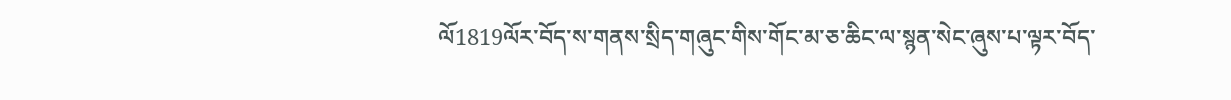ལོ1819ལོར་བོད་ས་གནས་སྲིད་གཞུང་གིས་གོང་མ་ཅ་ཆིང་ལ་སྙན་སེང་ཞུས་པ་ལྟར་བོད་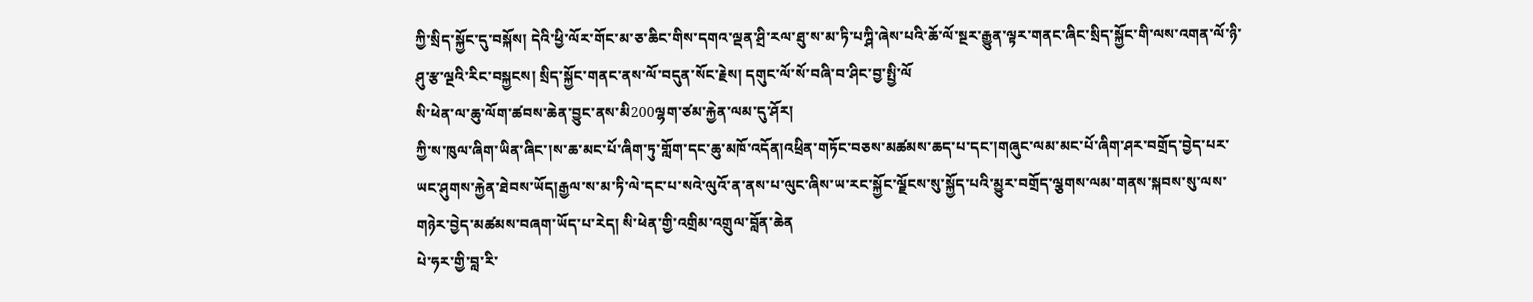ཀྱི་སྲིད་སྐྱོང་དུ་བསྐོས། དེའི་ཕྱི་ལོར་གོང་མ་ཅ་ཆིང་གིས་དགའ་ལྡན་ཤྲི་རལ་ཐུ་ས་མ་ཏི་པཀྴི་ཞེས་པའི་ཆོ་ལོ་སྔར་རྒྱུན་ལྟར་གནང་ཞིང་སྲིད་སྐྱོང་གི་ལས་འགན་ལོ་ཉི་ཤུ་རྩ་ལྔའི་རིང་བསྐྱངས། སྲིད་སྐྱོང་གནང་ནས་ལོ་བདུན་སོང་རྗེས། དགུང་ལོ་སོ་བཞི་བ་ཤིང་བྱ་སྤྱི་ལོ
སི་ཕེན་ལ་ཆུ་ལོག་ཚབས་ཆེན་བྱུང་ནས་མི200ལྷག་ཙམ་རྐྱེན་ལམ་དུ་ཤོར།
ཀྱི་ས་ཁུལ་ཞིག་ཡིན་ཞིང་།ས་ཆ་མང་པོ་ཞིག་ཏུ་གློག་དང་ཆུ་མཁོ་འདོན།འཕྲིན་གཏོང་བཅས་མཚམས་ཆད་པ་དང་།གཞུང་ལམ་མང་པོ་ཞིག་ཤར་བགྲོད་བྱེད་པར་ཡང་ཤུགས་རྐྱེན་ཐེབས་ཡོད།རྒྱལ་ས་མ་ཏི་ལེ་དང་པ་སའེ་ལུའོ་ན་ནས་པ་ལུང་ཞིས་ཡ་རང་སྐྱོང་ལྗོངས་སུ་སྐྱོད་པའི་མྱུར་བགྲོད་ལྕགས་ལམ་གནས་སྐབས་སུ་ལས་གཉེར་བྱེད་མཚམས་བཞག་ཡོད་པ་རེད། སི་ཕེན་གྱི་འགྲིམ་འགྲུལ་བློན་ཆེན
པེ་ཧར་གྱི་བླ་རི་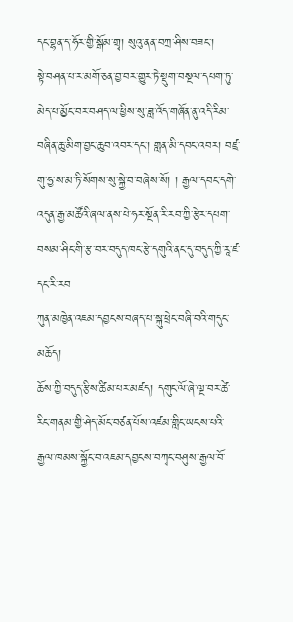དང་བྷན་ད་ཧོར་གྱི་སྒོམ་གྲྭ། སུའུ་ནན་བཀྲ་ཤིས་བཟང་།
སྟེ་བཤན་པ་ར་མགོ་ཅན་བྱ་བར་གྱུར་ཏེ་སྡུག་བསྔལ་དཔག་ཏུ་མེད་པ་མྱོང་བར་བཤད་ལ་ཕྱིས་སུ་ཟླ་འོད་གཞོན་ནུ་འདི་རིམ་བཞིན་ཆུ་མིག་བྱང་ཆུབ་འབར་དང་། གླན་མི་དབང་འབར། བཛྲ་གུ་ཧྱ་ས་མ་ཏི་སོགས་སུ་སྐྱེ་བ་བཞེས་སོ། ། རྒྱལ་དབང་དགེ་འདུན་རྒྱ་མཚོའི་ཞལ་ནས་པེ་ཧར་སྔོན་རི་རབ་ཀྱི་རྩེར་དཔག་བསམ་ཤིང་གི་རྩ་བར་བདུད་ཁང་རྩེ་དགུའི་ནང་དུ་བདུད་ཀྱི་རཱ་ཛ་དང་རི་རབ
ཀུན་མཁྱེན་འཇམ་དབྱངས་བཞད་པ་སྐུ་ཕྲེང་བཞི་བའི་གདུང་མཆོད།
ཆོས་ཀྱི་བདུད་རྩིས་ཚིམ་པར་མཛད། དགུང་ལོ་ཞེ་ལྔ་བར་ཚེ་རིང་གནམ་གྱི་ཤེད་མོང་བཙན་པོས་འཛམ་གླིང་ཡངས་པའི་རྒྱལ་ཁམས་སྐྱོང་བ་འཇམ་དབྱངས་བཀྭང་བཤུས་རྒྱལ་བོ་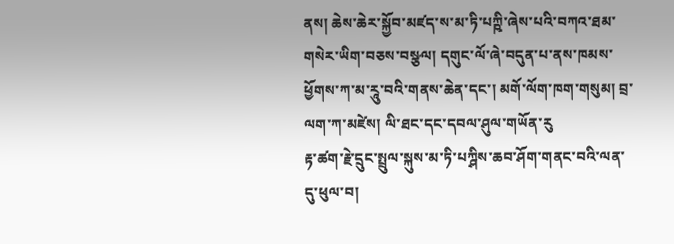ནས། ཆེས་ཆེར་སྐྱོབ་མཛད་ས་མ་ཏི་པཀྵི་ཞེས་པའི་བཀའ་ཐམ་གསེར་ཡིག་བཅས་བསྩལ། དགུང་ལོ་ཞེ་བདུན་པ་ནས་ཁམས་ཕྱོགས་ཀ་མ་རཱུ་བའི་གནས་ཆེན་དང་། མགོ་ལོག་ཁག་གསུམ། བྲ་ལག་ཀ་མཛེས། ལི་ཐང་དང་དབལ་ཤུལ་གཡོན་རུ
རྟ་ཚག་རྗེ་དྲུང་སྤྲུལ་སྐུས་མ་ཏི་པཀྴིས་ཆབ་ཤོག་གནང་བའི་ལན་དུ་ཕུལ་བ།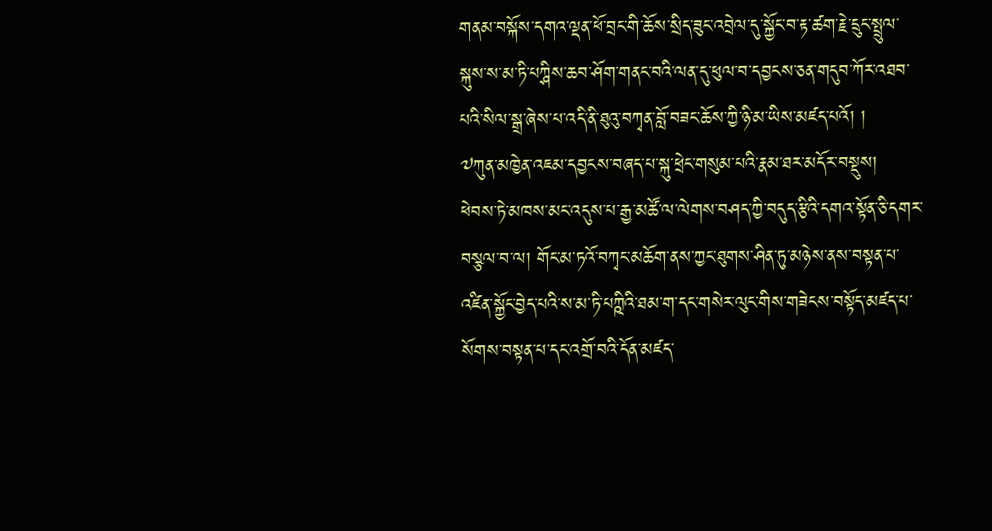གནམ་བསྐོས་དགའ་ལྡན་ཕོ་བྲང་གི་ཆོས་སྲིད་ཟུང་འབྲེལ་དུ་སྐྱོང་བ་རྟ་ཚག་རྗེ་དྲུང་སྤྲུལ་སྐུས་ས་མ་ཏི་པཀྴིས་ཆབ་ཤོག་གནང་བའི་ལན་དུ་ཕུལ་བ་དབྱངས་ཅན་གདུབ་ཀོར་འཐབ་པའི་སིལ་སྒྲ་ཞེས་པ་འདི་ནི་ཐུའུ་བཀྭན་བློ་བཟང་ཆོས་ཀྱི་ཉི་མ་ཡིས་མཛད་པའོ། །
༧ཀུན་མཁྱེན་འཇམ་དབྱངས་བཞད་པ་སྐུ་ཕྲེང་གསུམ་པའི་རྣམ་ཐར་མདོར་བསྡུས།
ཕེབས་ཏེ་མཁས་མང་འདུས་པ་རྒྱ་མཚོ་ལ་ལེགས་བཤད་ཀྱི་བདུད་རྩིའི་དགའ་སྟོན་ཅི་དགར་བསྩལ་བ་ལ། གོང་མ་ཏའོ་བཀྭང་མཆོག་ནས་ཀྱང་ཐུགས་ཤིན་ཏུ་མཉེས་ནས་བསྟན་པ་འཛིན་སྐྱོང་བྱེད་པའི་ས་མ་ཏི་པཀྵིའི་ཐམ་ག་དང་གསེར་ལུང་གིས་གཟེངས་བསྟོད་མཛད་པ་སོགས་བསྟན་པ་དང་འགྲོ་བའི་དོན་མཛད་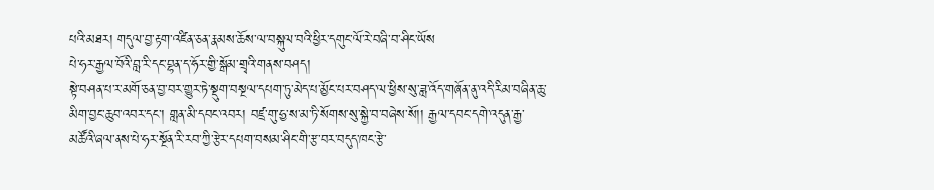པའི་མཐར། གདུལ་བྱ་རྟག་འཛིན་ཅན་རྣམས་ཆོས་ལ་བསྐུལ་བའི་ཕྱིར་དགུང་ལོ་རེ་བཞི་བ་ཤིང་ཡོས
པེ་ཧར་རྒྱལ་བོའི་བླ་རི་དང་བྷན་ད་ཧོར་གྱི་སྒོམ་གྲྭའི་གནས་བཤད།
སྟེ་བཤན་པ་ར་མགོ་ཅན་བྱ་བར་གྱུར་ཏེ་སྡུག་བསྔལ་དཔག་ཏུ་མེད་པ་མྱོང་པར་བཤད་ལ་ཕྱིས་སུ་ཟླ་འོད་གཞོན་ནུ་འདི་རིམ་བཞིན་ཆུ་མིག་བྱང་ཆུབ་འབར་དང་། གླན་མི་དབང་འབར། བཛྲ་གུ་ཧྱ་ས་མ་ཏི་སོགས་སུ་སྐྱེ་བ་བཞེས་སོ།། རྒྱལ་དབང་དགེ་འདུན་རྒྱ་མཚོའི་ཞལ་ནས་པེ་ཧར་སྔོན་རི་རབ་ཀྱི་རྩེར་དཔག་བསམ་ཤིང་གི་རྩ་བར་བདུད་ཁང་རྩེ་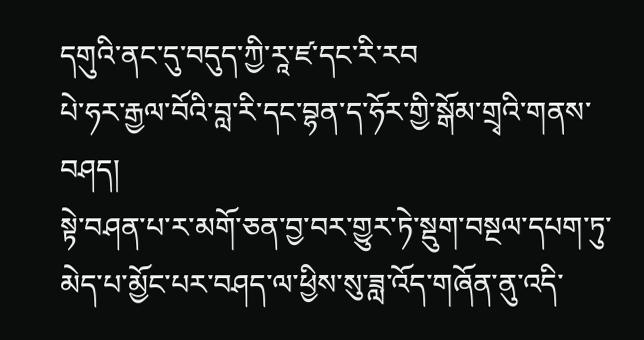དགུའི་ནང་དུ་བདུད་ཀྱི་རཱ་ཛ་དང་རི་རབ
པེ་ཧར་རྒྱལ་བོའི་བླ་རི་དང་བྷན་ད་ཧོར་གྱི་སྒོམ་གྲྭའི་གནས་བཤད།
སྟེ་བཤན་པ་ར་མགོ་ཅན་བྱ་བར་གྱུར་ཏེ་སྡུག་བསྔལ་དཔག་ཏུ་མེད་པ་མྱོང་པར་བཤད་ལ་ཕྱིས་སུ་ཟླ་འོད་གཞོན་ནུ་འདི་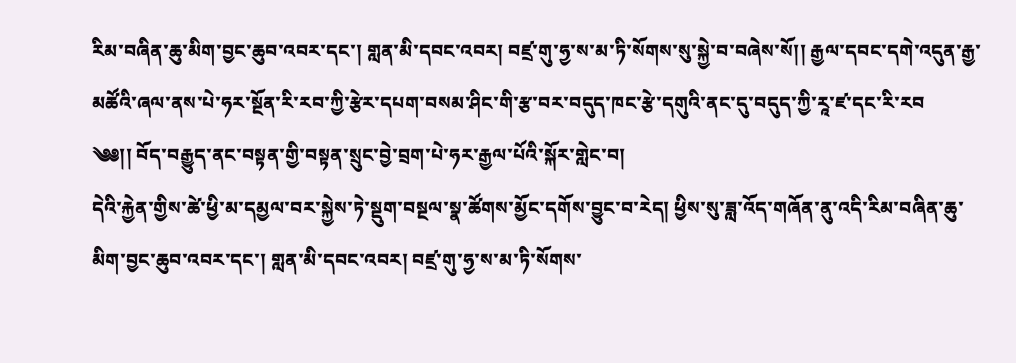རིམ་བཞིན་ཆུ་མིག་བྱང་ཆུབ་འབར་དང་། གླན་མི་དབང་འབར། བཛྲ་གུ་ཧྱ་ས་མ་ཏི་སོགས་སུ་སྐྱེ་བ་བཞེས་སོ།། རྒྱལ་དབང་དགེ་འདུན་རྒྱ་མཚོའི་ཞལ་ནས་པེ་ཧར་སྔོན་རི་རབ་ཀྱི་རྩེར་དཔག་བསམ་ཤིང་གི་རྩ་བར་བདུད་ཁང་རྩེ་དགུའི་ནང་དུ་བདུད་ཀྱི་རཱ་ཛ་དང་རི་རབ
༄༅།། བོད་བརྒྱུད་ནང་བསྟན་གྱི་བསྟན་སྲུང་བྱེ་བྲག་པེ་ཧར་རྒྱལ་པོའི་སྐོར་གླེང་བ།
དེའི་རྐྱེན་གྱིས་ཚེ་ཕྱི་མ་དམྱལ་བར་སྐྱེས་ཏེ་སྡུག་བསྔལ་སྣ་ཚོགས་མྱོང་དགོས་བྱུང་བ་རེད། ཕྱིས་སུ་ཟླ་འོད་གཞོན་ནུ་འདི་རིམ་བཞིན་ཆུ་མིག་བྱང་ཆུབ་འབར་དང་། གླན་མི་དབང་འབར། བཛྲ་གུ་ཧྱ་ས་མ་ཏི་སོགས་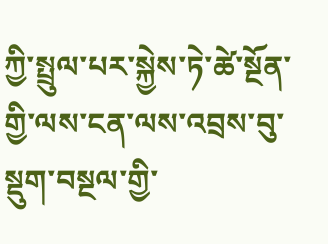ཀྱི་སྤྲུལ་པར་སྐྱེས་ཏེ་ཚེ་སྔོན་གྱི་ལས་ངན་ལས་འབྲས་བུ་སྡུག་བསྔལ་གྱི་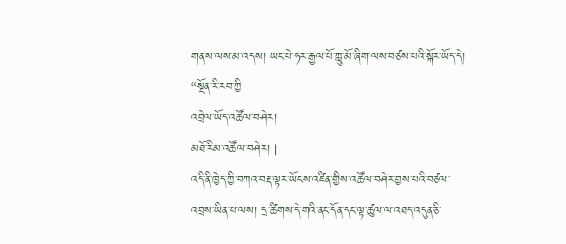གནས་ལས་མ་འདས། ཡང་པེ་ཧར་རྒྱལ་པོ་ཀླུ་མོ་ཞིག་ལས་བཙས་པའི་སྐོར་ཡོད་དེ། “སྔོན་རི་རབ་ཀྱི
འབྲེལ་ཡོད་འཚོལ་བཤེར།
མཐོ་རིམ་འཚོལ་བཤེར། |
འདི་ནི་ཁྱེད་ཀྱི་བཀའ་བརྡ་ལྟར་ཡོངས་འཛིན་གྱིས་འཚོལ་བཤེར་བྱས་པའི་བཙལ་འབྲས་ཡིན་པ་ལས། དྲ་ཚིགས་དེ་གའི་ནང་དོན་དང་ལྟ་ཚུལ་ལ་འཐད་འདུན་ཅི་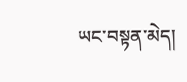ཡང་བསྟན་མེད།